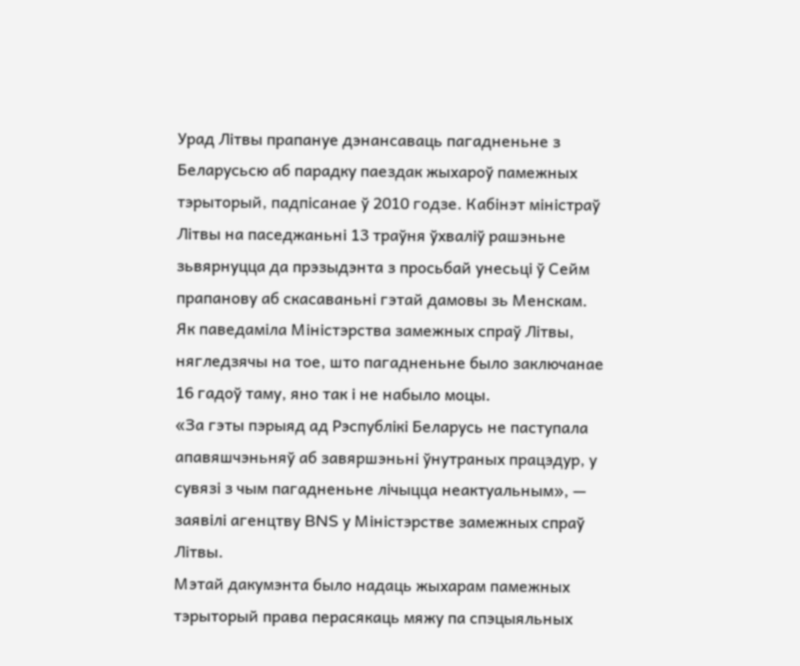Урад Літвы прапануе дэнансаваць пагадненьне з Беларусьсю аб парадку паездак жыхароў памежных тэрыторый, падпісанае ў 2010 годзе. Кабінэт міністраў Літвы на паседжаньні 13 траўня ўхваліў рашэньне зьвярнуцца да прэзыдэнта з просьбай унесьці ў Сейм прапанову аб скасаваньні гэтай дамовы зь Менскам.
Як паведаміла Міністэрства замежных спраў Літвы, нягледзячы на тое, што пагадненьне было заключанае 16 гадоў таму, яно так і не набыло моцы.
«За гэты пэрыяд ад Рэспублікі Беларусь не паступала апавяшчэньняў аб завяршэньні ўнутраных працэдур, у сувязі з чым пагадненьне лічыцца неактуальным», — заявілі агенцтву BNS у Міністэрстве замежных спраў Літвы.
Мэтай дакумэнта было надаць жыхарам памежных тэрыторый права перасякаць мяжу па спэцыяльных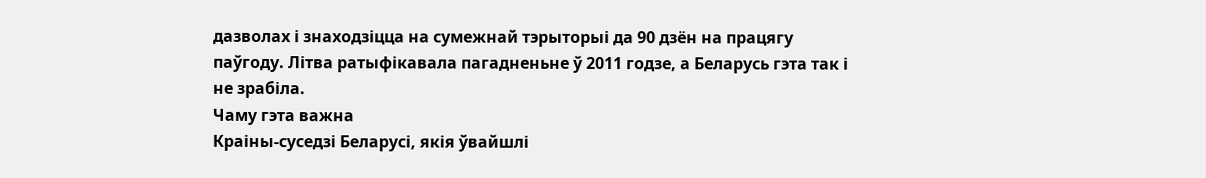дазволах і знаходзіцца на сумежнай тэрыторыі да 90 дзён на працягу паўгоду. Літва ратыфікавала пагадненьне ў 2011 годзе, а Беларусь гэта так і не зрабіла.
Чаму гэта важна
Краіны-суседзі Беларусі, якія ўвайшлі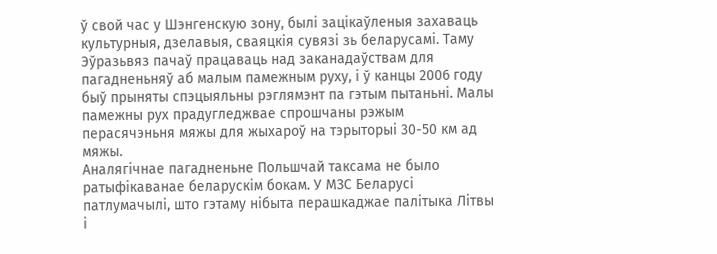ў свой час у Шэнгенскую зону, былі зацікаўленыя захаваць культурныя, дзелавыя, сваяцкія сувязі зь беларусамі. Таму Эўразьвяз пачаў працаваць над заканадаўствам для пагадненьняў аб малым памежным руху, і ў канцы 2006 году быў прыняты спэцыяльны рэглямэнт па гэтым пытаньні. Малы памежны рух прадугледжвае спрошчаны рэжым перасячэньня мяжы для жыхароў на тэрыторыі 30-50 км ад мяжы.
Аналягічнае пагадненьне Польшчай таксама не было ратыфікаванае беларускім бокам. У МЗС Беларусі патлумачылі, што гэтаму нібыта перашкаджае палітыка Літвы і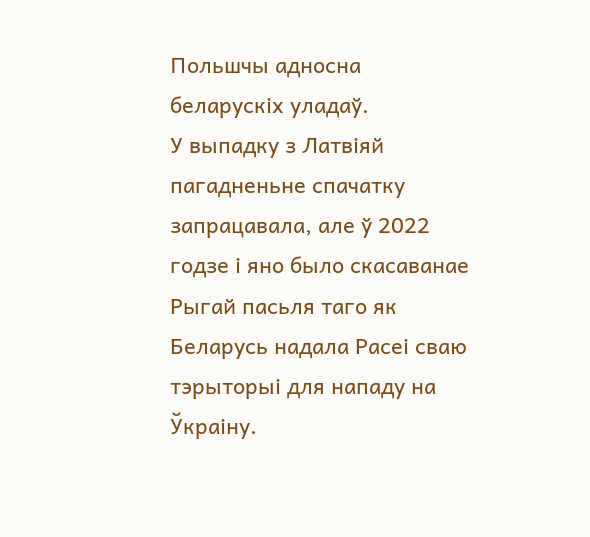Польшчы адносна беларускіх уладаў.
У выпадку з Латвіяй пагадненьне спачатку запрацавала, але ў 2022 годзе і яно было скасаванае Рыгай пасьля таго як Беларусь надала Расеі сваю тэрыторыі для нападу на Ўкраіну.